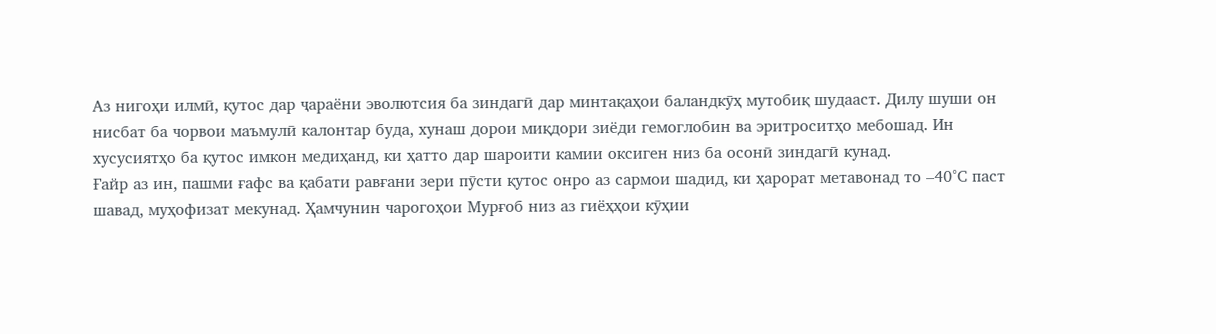Аз нигоҳи илмӣ, қутос дар ҷараёни эволютсия ба зиндагӣ дар минтақаҳои баландкӯҳ мутобиқ шудааст. Дилу шуши он нисбат ба чорвои маъмулӣ калонтар буда, хунаш дорои миқдори зиёди гемоглобин ва эритроситҳо мебошад. Ин хусусиятҳо ба қутос имкон медиҳанд, ки ҳатто дар шароити камии оксиген низ ба осонӣ зиндагӣ кунад.
Ғайр аз ин, пашми ғафс ва қабати равғани зери пӯсти қутос онро аз сармои шадид, ки ҳарорат метавонад то –40°С паст шавад, муҳофизат мекунад. Ҳамчунин чарогоҳои Мурғоб низ аз гиёҳҳои кӯҳии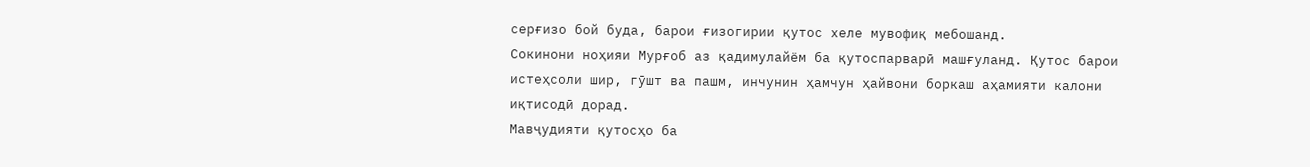серғизо бой буда, барои ғизогирии қутос хеле мувофиқ мебошанд.
Сокинони ноҳияи Мурғоб аз қадимулайём ба қутоспарварӣ машғуланд. Қутос барои истеҳсоли шир, гӯшт ва пашм, инчунин ҳамчун ҳайвони боркаш аҳамияти калони иқтисодӣ дорад.
Мавҷудияти қутосҳо ба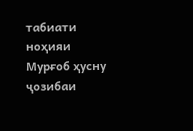табиати ноҳияи Мурғоб ҳусну ҷозибаи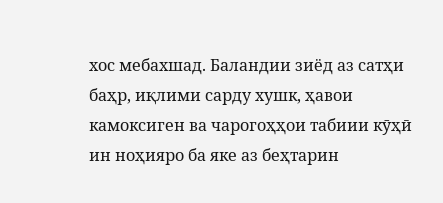хос мебахшад. Баландии зиёд аз сатҳи баҳр, иқлими сарду хушк, ҳавои камоксиген ва чарогоҳҳои табиии кӯҳӣ ин ноҳияро ба яке аз беҳтарин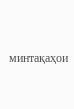минтақаҳои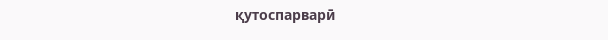қутоспарварӣ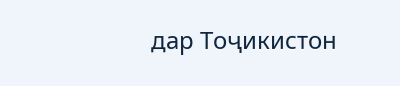дар Тоҷикистон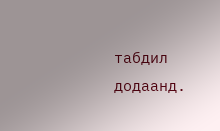табдил додаанд.